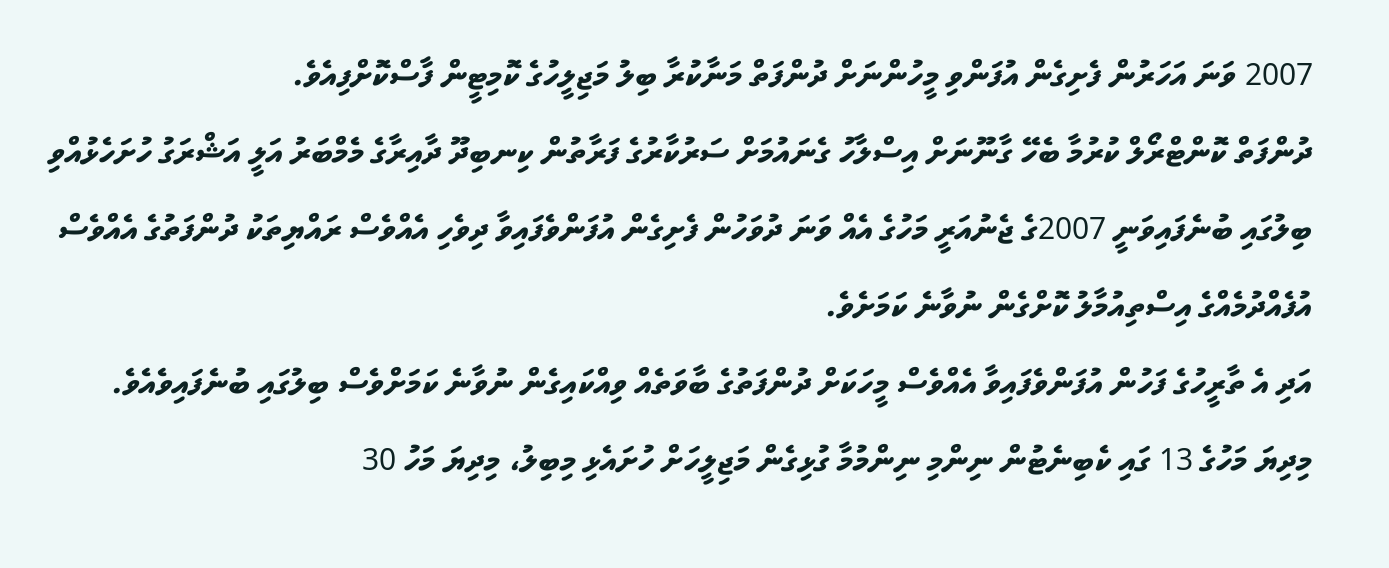2007 ވަނަ އަހަރުން ފެށިގެން އުފަންވި މީހުންނަށް ދުންފަތް މަނާކުރާ ބިލު މަޖިލީހުގެ ކޮމިޓީން ފާސްކޮށްފިއެވެ.
ދުންފަތް ކޮންޓްރޯލް ކުރުމާ ބެހޭ ގާނޫނަށް އިސްލާހު ގެނައުމަށް ސަރުކާރުގެ ފަރާތުން ކިނބިދޫ ދާއިރާގެ މެމްބަރު އަލީ އަޝްރަގު ހުށަހެޅުއްވި ބިލުގައި ބުނެފައިވަނީ 2007ގެ ޖެނުއަރީ މަހުގެ އެއް ވަނަ ދުވަހުން ފެށިގެން އުފަންވެފައިވާ ދިވެހި އެއްވެސް ރައްޔިތަކު ދުންފަތުގެ އެއްވެސް އުފެއްދުމެއްގެ އިސްތިއުމާލު ކޮށްގެން ނުވާނެ ކަމަށެވެ.
އަދި އެ ތާރީހުގެ ފަހުން އުފަންވެފައިވާ އެއްވެސް މީހަކަށް ދުންފަތުގެ ބާވަތެއް ވިއްކައިގެން ނުވާނެ ކަމަށްވެސް ބިލުގައި ބުނެފައިވެއެވެ.
މިދިޔަ މަހުގެ 13 ގައި ކެބިނެޓުން ނިންމި ނިންމުމާ ގުޅިގެން މަޖިލީހަށް ހުށައެޅި މިބިލު، މިދިޔަ މަހު 30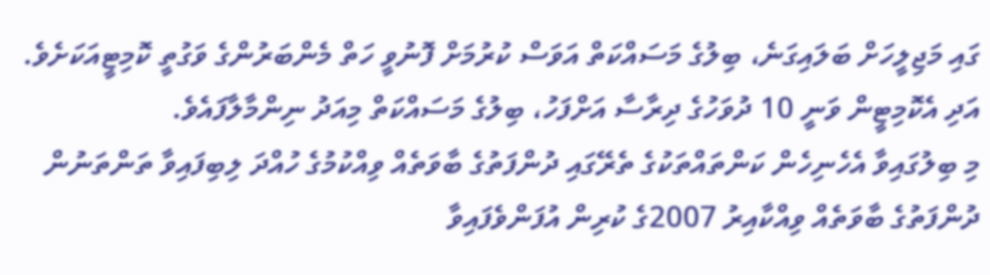ގައި މަޖިލީހަށް ބަލައިގަނެ، ބިލުގެ މަސައްކަތް އަވަސް ކުރުމަށް ފޮނުވީ ހަތް މެންބަރުންގެ ވަގުތީ ކޮމިޓީއަކަށެވެ. އަދި އެކޮމިޓީން ވަނީ 10 ދުވަހުގެ ދިރާސާ އަށްފަހު، ބިލުގެ މަސައްކަތް މިއަދު ނިންމާލާފައެވެ.
މި ބިލުގައިވާ އެހެނިހެން ކަންތައްތަކުގެ ތެރޭގައި ދުންފަތުގެ ބާވަތެއް ވިއްކުމުގެ ހުއްދަ ލިބިފައިވާ ތަންތަނުން ދުންފަތުގެ ބާވަތެއް ވިއްކާއިރު 2007ގެ ކުރިން އުފަންވެފައިވާ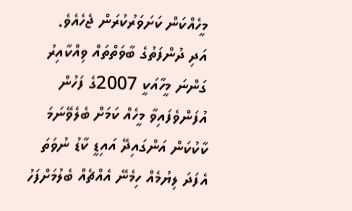މީހެއްކަން ކަށަވަރުކުރަން ޖެހެއެވެ.
އަދި ދުންފަތުގެ ބާވަތްތައް ވިއްކާއިރު ގަންނަ މީހާއަކީ 2007ގެ ފަހުން އުފަންވެފައިވާ މީހެއް ކަމަށް ބެލެވޭނަމަ ކާކުކަން އަންގައިދޭ އައިޑީ ކާޑު ނުވަތަ އެފަދަ ލިޔުމެއް ހިމެނޭ އެއްޗެއް ބެލުމަށްފަހު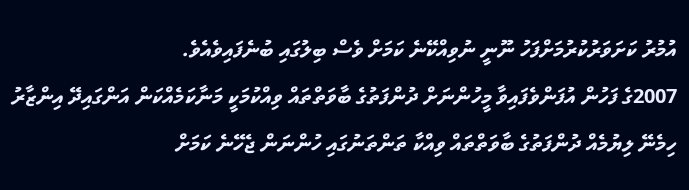އުމުރު ކަށަވަރުކުރުމަށްފަހު ނޫނީ ނުވިއްކޭނެ ކަމަށް ވެސް ބިލުގައި ބުނެފައިވެއެވެ.
2007ގެ ފަހުން އުފަންވެފައިވާ މީހުންނަށް ދުންފަތުގެ ބާވަތްތައް ވިއްކުމަކީ މަނާކަމެއްކަން އަންގައިދޭ އިންޒާރު ހިމެނޭ ލިޔުމެއް ދުންފަތުގެ ބާވަތްތައް ވިއްކާ ތަންތަނުގައި ހުންނަން ޖެހޭނެ ކަމަށް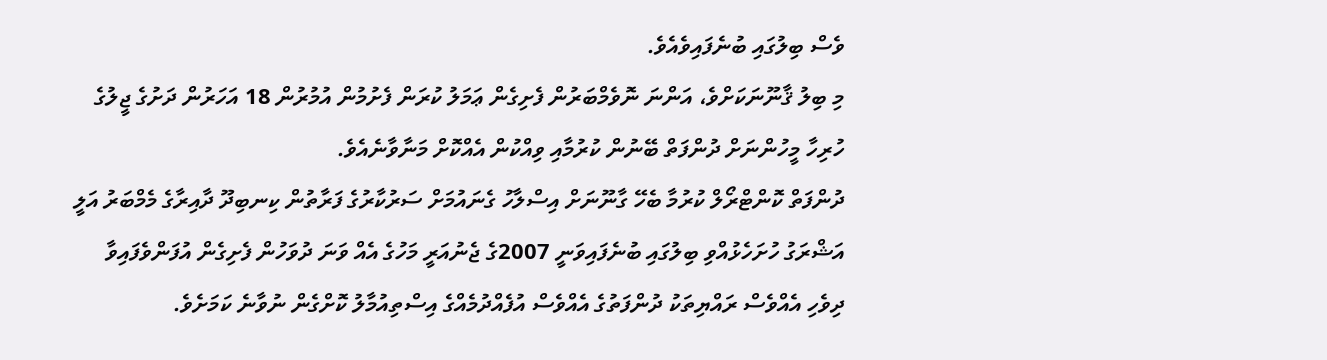ވެސް ބިލުގައި ބުނެފައިވެއެވެ.
މި ބިލު ޤާނޫނަކަށްވެ، އަންނަ ނޮވެމްބަރުން ފެށިގެން ޢަމަލު ކުރަން ފެށުމުން އުމުރުން 18 އަހަރުން ދަށުގެ ޖީލުގެ ހުރިހާ މީހުންނަށް ދުންފަތް ބޭނުން ކުރުމާއި ވިއްކުން އެއްކޮށް މަނާވާނެއެވެ.
ދުންފަތް ކޮންޓްރޯލް ކުރުމާ ބެހޭ ގާނޫނަށް އިސްލާހު ގެނައުމަށް ސަރުކާރުގެ ފަރާތުން ކިނބިދޫ ދާއިރާގެ މެމްބަރު އަލީ އަޝްރަގު ހުށަހެޅުއްވި ބިލުގައި ބުނެފައިވަނީ 2007ގެ ޖެނުއަރީ މަހުގެ އެއް ވަނަ ދުވަހުން ފެށިގެން އުފަންވެފައިވާ ދިވެހި އެއްވެސް ރައްޔިތަކު ދުންފަތުގެ އެއްވެސް އުފެއްދުމެއްގެ އިސްތިއުމާލު ކޮށްގެން ނުވާނެ ކަމަށެވެ.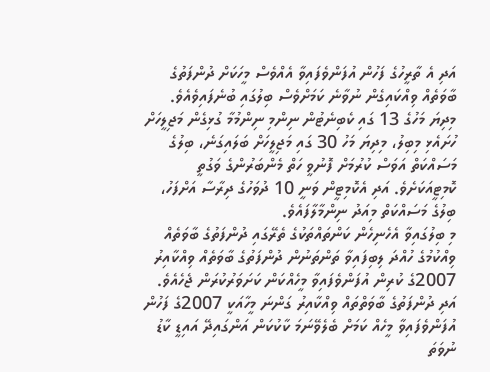އަދި އެ ތާރީހުގެ ފަހުން އުފަންވެފައިވާ އެއްވެސް މީހަކަށް ދުންފަތުގެ ބާވަތެއް ވިއްކައިގެން ނުވާނެ ކަމަށްވެސް ބިލުގައި ބުނެފައިވެއެވެ.
މިދިޔަ މަހުގެ 13 ގައި ކެބިނެޓުން ނިންމި ނިންމުމާ ގުޅިގެން މަޖިލީހަށް ހުށައެޅި މިބިލު، މިދިޔަ މަހު 30 ގައި މަޖިލީހަށް ބަލައިގަނެ، ބިލުގެ މަސައްކަތް އަވަސް ކުރުމަށް ފޮނުވީ ހަތް މެންބަރުންގެ ވަގުތީ ކޮމިޓީއަކަށެވެ. އަދި އެކޮމިޓީން ވަނީ 10 ދުވަހުގެ ދިރާސާ އަށްފަހު، ބިލުގެ މަސައްކަތް މިއަދު ނިންމާލާފައެވެ.
މި ބިލުގައިވާ އެހެނިހެން ކަންތައްތަކުގެ ތެރޭގައި ދުންފަތުގެ ބާވަތެއް ވިއްކުމުގެ ހުއްދަ ލިބިފައިވާ ތަންތަނުން ދުންފަތުގެ ބާވަތެއް ވިއްކާއިރު 2007ގެ ކުރިން އުފަންވެފައިވާ މީހެއްކަން ކަށަވަރުކުރަން ޖެހެއެވެ.
އަދި ދުންފަތުގެ ބާވަތްތައް ވިއްކާއިރު ގަންނަ މީހާއަކީ 2007ގެ ފަހުން އުފަންވެފައިވާ މީހެއް ކަމަށް ބެލެވޭނަމަ ކާކުކަން އަންގައިދޭ އައިޑީ ކާޑު ނުވަތަ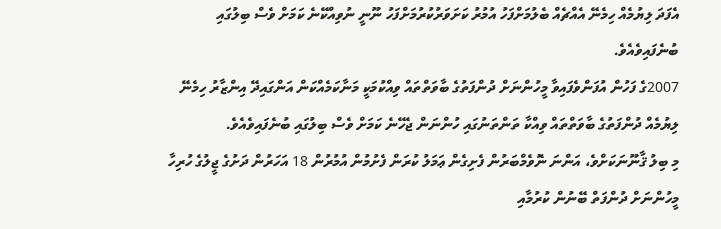އެފަދަ ލިޔުމެއް ހިމެނޭ އެއްޗެއް ބެލުމަށްފަހު އުމުރު ކަށަވަރުކުރުމަށްފަހު ނޫނީ ނުވިއްކޭނެ ކަމަށް ވެސް ބިލުގައި ބުނެފައިވެއެވެ.
2007ގެ ފަހުން އުފަންވެފައިވާ މީހުންނަށް ދުންފަތުގެ ބާވަތްތައް ވިއްކުމަކީ މަނާކަމެއްކަން އަންގައިދޭ އިންޒާރު ހިމެނޭ ލިޔުމެއް ދުންފަތުގެ ބާވަތްތައް ވިއްކާ ތަންތަނުގައި ހުންނަން ޖެހޭނެ ކަމަށް ވެސް ބިލުގައި ބުނެފައިވެއެވެ.
މި ބިލު ޤާނޫނަކަށްވެ، އަންނަ ނޮވެމްބަރުން ފެށިގެން ޢަމަލު ކުރަން ފެށުމުން އުމުރުން 18 އަހަރުން ދަށުގެ ޖީލުގެ ހުރިހާ މީހުންނަށް ދުންފަތް ބޭނުން ކުރުމާއި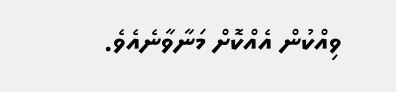ވިއްކުން އެއްކޮށް މަނާވާނެއެވެ.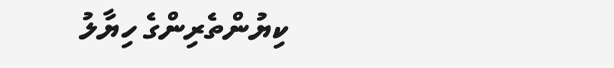ކިޔުންތެރިންގެ ހިޔާލު